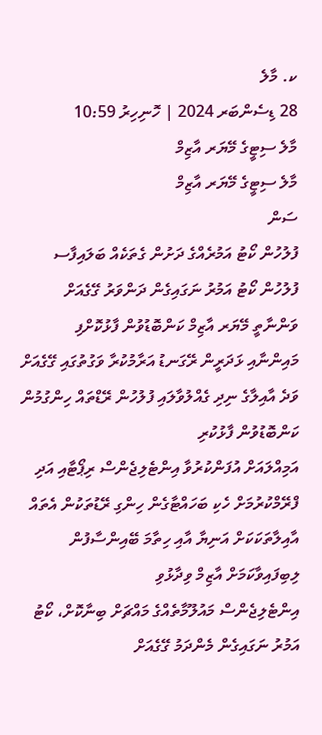ކ. މާލެ
28 ޑިސެންބަރ 2024 | ހޮނިހިރު 10:59
މާލެ ސިޓީގެ މޭޔަރ އާޒިމް
މާލެ ސިޓީގެ މޭޔަރ އާޒިމް
ސަން
ފުލުހުން ކޯޓު އަމުރެއްގެ ދަށުން ގެތަކެއް ބަލައިފާސ
ފުލުހުން ކޯޓު އަމުރު ނަގައިގެން ދަންވަރު ގޭގެއަށް ވަންނާތީ މޭޔަރ އާޒިމް ކަންބޮޑުވުން ފާޅުކޮށްފި
މައިންނާއި ޅަދަރީން ރޭގަނޑު އަރާމުކުރާ ވަގުތުގައި ގޭގެއަށް ވަދެ އާއިލާގެ ނިދި ގެއްލުވާލައި ފުލުހުން ރޭޑްތައް ހިންގުމުން ކަންބޮޑުވުން ފާޅުކުރި
އަމިއްލައަށް އުފަންކުރުވާ އިންޓެލިޖެންސް ރިޕޯޓާއި އަދި ފްރޭމްކުރުމަށް ހެކި ބަހައްޓާގެން ހިންގި ރޭޑުތަކުން އެތައް އާއިލާތަކަކަށް އަނިޔާ އާއި ހިތާމަ ބޭއިންސާފުން ލިބިފައިވާކަމަށް އާޒިމް ވިދާޅުވި
އިންޓެލިޖެންސް މައުލޫމާތެއްގެ މައްޗަށް ބިނާކޮށް، ކޯޓު އަމުރު ނަގައިގެން މެންދަމު ގޭގެއަށް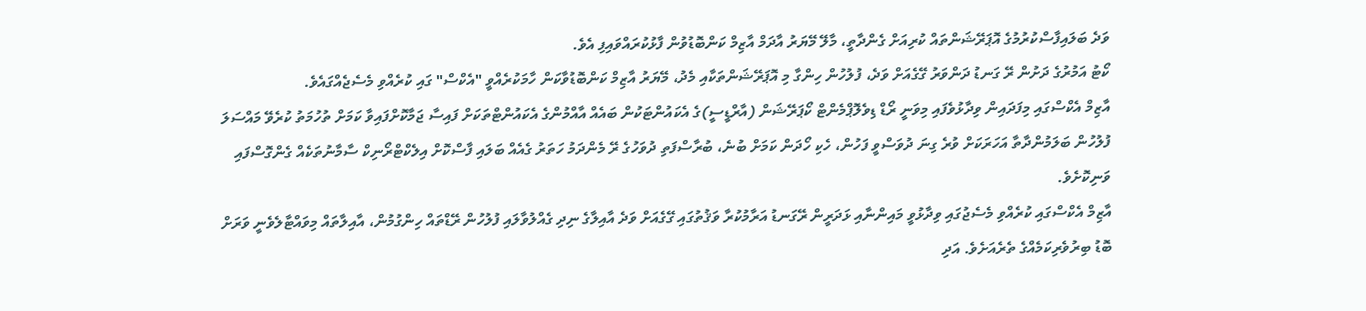ވަދެ ބަލައިފާސްކުރުމުގެ އޮޕަރޭޝަންތައް ކުރިއަށް ގެންދާތީ، މާލޭ މޭޔަރު އާދަމް އާޒިމް ކަންބޮޑުވުން ފާޅުކުރައްވައިފި އެވެ.
ކޯޓު އަމުރުގެ ދަށުން ރޭ ގަނޑު ދަންވަރު ގޭގެއަށް ވަދެ، ފުލުހުން ހިންގާ މި އޮޕަރޭޝަންތަކާއި މެދު، މޭޔަރު އާޒިމް ކަންބޮޑުވާކަން ހާމަކުރެއްވީ "އެކްސް" ގައި ކުރެއްވި މެސެޖެއްގައެވެ.
އާޒިމް އެކްސްގައި މިފަދައިން ވިދާޅުވެފައި މިވަނީ ރޯޑް ޑިވެލޮޕްމެންޓް ކޯޕަރޭޝަން (އާރްޑީސީ)ގެ އެކައުންޓަކުން ބައެއް އާއްމުންގެ އެކައުންޓްތަކަށް ފައިސާ ޖަމާކޮށްފައިވާ ކަމަށް ތުހުމަތު ކުރެވޭ މައްސަލަ ފުލުހުން ބަލަމުންދާތާ އަހަރަކަށް ވުރެ ގިނަ ދުވަސްވީ ފަހުން، ހެކި ހޯދަން ކަމަށް ބުނެ، ބުރާސްފަތި ދުވަހުގެ ރޭ މެންދަމު ހަތަރު ގެއެއް ބަލައި ފާސްކޮށް އިލެކްޓްރޯނިކް ސާމާނުތަކެއް ގެންގޮސްފައި ވަނިކޮށެވެ.
އާޒިމް އެކްސްގައި ކުރެއްވި މެސެޖުގައި ވިދާޅުވީ މައިންނާއި ޅަދަރީން ރޭގަނޑު އަރާމުކުރާ ވަޤުތުގައި ގޭގެއަށް ވަދެ އާއިލާގެ ނިދި ގެއްލުވާލައި ފުލުހުން ރޭޑްތައް ހިންގުމުން، އާއިލާތައް މިވައްޓާލެވެނީ ވަރަށް ބޮޑު ބިރުވެރިކަމެއްގެ ތެރެއަށެވެ. އަދި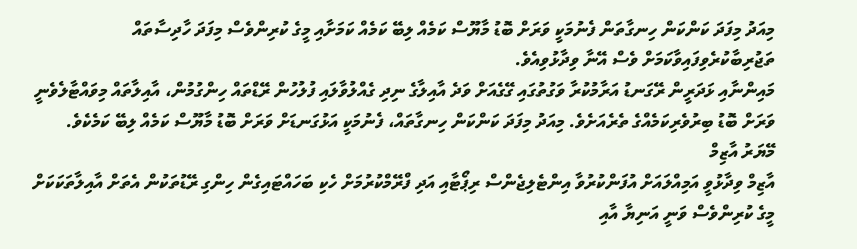މިއަދު މިފަދަ ކަންކަން ހިނގާތަން ފެނުމަކީ ވަރަށް ބޮޑު މާޔޫސް ކަމެއް ލިބޭ ކަމެއް ކަމަށާއި މީގެ ކުރިންވެސް މިފަދަ ހާދިސާތައް ތަޖުރިބާކުރެވިފައިވާކަމަށް ވެސް އޭނާ ވިދާޅުވިއެވެ.
މައިންނާއި ޅަދަރީން ރޭގަނޑު އަރާމުކުރާ ވަގުތުގައި ގޭގެއަށް ވަދެ އާއިލާގެ ނިދި ގެއްލުވާލައި ފުލުހުން ރޭޑްތައް ހިންގުމުން، އާއިލާތައް މިވައްޓާލެވެނީ ވަރަށް ބޮޑު ބިރުވެރިކަމެއްގެ ތެރެއަށެވެ. މިއަދު މިފަދަ ކަންކަން ހިނގާތައް، ފެނުމަކީ އަޅުގަނޑަށް ވަރަށް ބޮޑު މާޔޫސް ކަމެއް ލިބޭ ކަމެކެވެ.
މޭޔަރު އާޒިމް
އާޒިމް ވިދާޅުވީ އަމިއްލައަށް އުފަންކުރުވާ އިންޓެލިޖެންސް ރިޕޯޓާއި އަދި ފްރޭމްކުރުމަށް ހެކި ބަހައްޓައިގެން ހިންގި ރޭޑުތަކުން އެތަށް އާއިލާތަކަކަށް މީގެ ކުރިންވެސް ވަނީ އަނިޔާ އާއި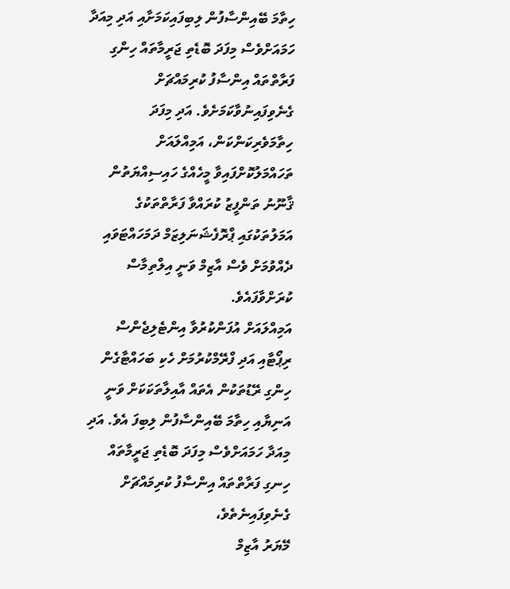ހިތާމަ ބޭއިންސާފުން ލިބިފައިކަމަށާއި އަދި މިއަދާ ހަމައަށްވެސް މިފަދަ ބޮޑެތި ޖަރީމާތައް ހިންގި ފަރާތްތައް އިންސާފު ކުރިމައްޗަށް ގެނެވިފައިނުވާކަމަށެވެ. އަދި މިފަދަ ހިތާމަވެރިކަންކަން، އަމިއްލައަށް ތަހައްމަލުކޮށްފައިވާ މީހެއްގެ ހައިސިއްޔަތުން ޤާނޫނު ތަންފީޒު ކުރައްވާ ފަރާތްތަކުގެ އަމަލުތަކުގައި ޕްރޮފެޝަނަލިޒަމް ދަމަހައްޓަވައި ދެއްވުމަށް ވެސް އާޒިމް ވަނީ އިލްތިމާސް ކުރަށްވާފައެވެ.
އަމިއްލައަށް އުފަންކުރުވާ އިންޓެލިޖެންސް ރިޕޯޓާއި އަދި ފްރޭމްކުރުމަށް ހެކި ބަހައްޓާގެން ހިންގި ރޭޑުތަކުން އެތައް އާއިލާތަކަކަށް ވަނީ އަނިޔާއި ހިތާމަ ބޭއިންސާފުން ލިބިފަ އެވެ. އަދި މިއަދާ ހަމައަށްވެސް މިފަދަ ބޮޑެތި ޖަރީމާތައް ހިނގި ފަރާތްތައް އިންސާފު ކުރިމައްޗަށް ގެނެވިފައިނެތެވެ،
މޭޔަރު އާޒިމް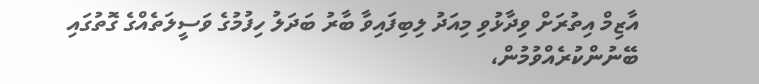އާޒިމް އިތުރަށް ވިދާޅުވި މިއަދު ލިބިފައިވާ ބާރު ބަދަލު ހިފުމުގެ ވަސީލަތެއްގެ ގޮތުގައި ބޭނުންކުރެއްވުމުން،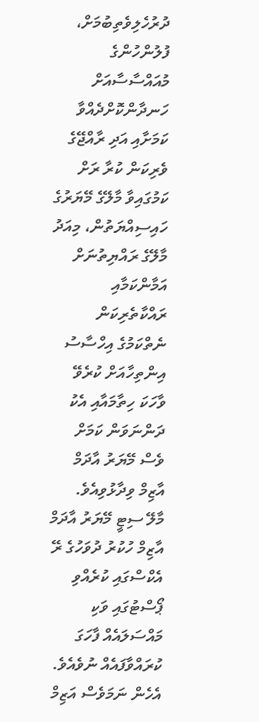ދުރުހެލިވެތިބުމަށް، ފުލުންހުންގެ މުއައްސާސާއަށް ހަނދާންކޮށްދެއްވާ ކަމަށާއި އަދި ރާއްޖޭގެ ވެރިކަން ކުރާ ރަށް ކަމުގައިވާ މާލޭގެ މޭޔަރުގެ ހައިސިއްޔަތުން، މިއަދު މާލޭގެ ރައްޔިތުނަށް އަމާންކަމާއި ރައްކާތެރިކަން ނެތްކަމުގެ އިހްސާސު އިންތިހާއަށް ކުރެވޭ ވާހަކަ ހިތާމައާއި އެކު ދަންނަވަން ކަމަށް ވެސް މޭޔަރު އާދަމް އާޒިމް ވިދާޅުވިއެވެ.
މާލޭ ސިޓީ މޭޔަރު އާދަމް އާޒިމް ހުކުރު ދުވަހުގެ ރޭ އެކްސްގައި ކުރެއްވި ޕޯސްޓުގައި ވަކި މައްސަލައެއް ފާހަގަ ކުރައްވާފައެއް ނުވެއެވެ. އެހެން ނަމަވެސް އަޒިމް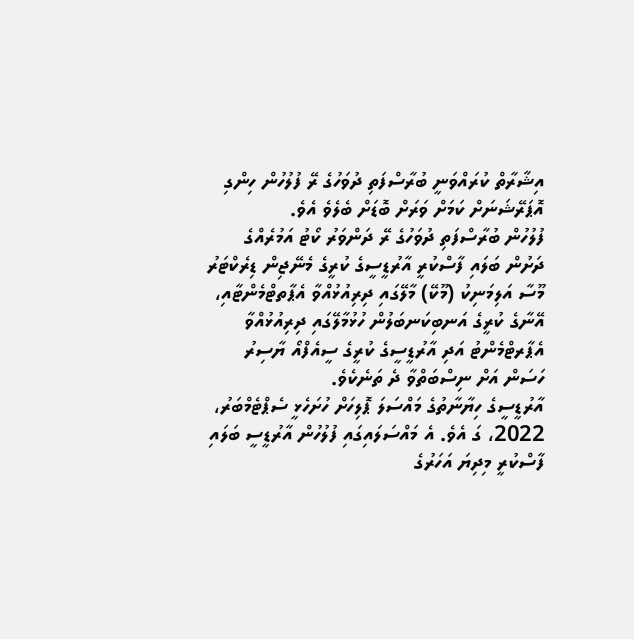އިޝާރާތް ކުރައްވަނީ ބުރާސްފަތި ދުވަހުގެ ރޭ ފުލުހުން ހިންގި އޮޕަރޭޝަނަށް ކަމަށް ވަރަށް ބޮޑަށް ބެލެވެ އެވެ.
ފުލުހުން ބުރާސްފަތި ދުވަހުގެ ރޭ ދަންވަރު ކޯޓު އަމުރެއްގެ ދަށުން ބަލައި ފާސްކުރީ އާރުޑީސީގެ ކުރީގެ މެނޭޖިން ޑިރެކްޓަރު މޫސާ އަލިމަނިކު (މޫކޭ) މާލޭގައި ދިރިއުޅުއްވާ އެޕާތޓްމެންޓާއި، އޭނާގެ ކުރީގެ އަނބިކަނބަލުން ހުޅުމާލޭގައި ދިރިއުޅުއްވާ އެޕާރޓްމެންޓު އަދި އާރުޑީސީގެ ކުރީގެ ސީއެފްއޯ ޔާސިރު ހަސަން އަށް ނިސްބަތްވާ ދެ ތަނެކެވެ.
އާރުޑީސީގެ ހިޔާނާތުގެ މައްސަލަ ޕޮލިހަށް ހުށަހެޅީ ސެޕްޓެމްބަރު، 2022، ގަ އެވެ. އެ މައްސަލައިގައި ފުލުހުން އާރުޑީސީ ބަލައި ފާސްކުރީ މިދިޔަ އަހަރުގެ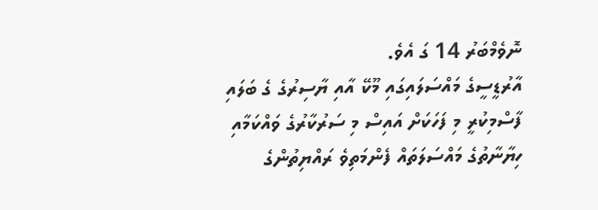ނޮވެމްބަރު 14 ގަ އެވެ.
އާރުޑީސީގެ މައްސަލައިގައި މޫކޭ އާއި ޔާސިރުގެ ގެ ބަލައި ފާސްމިކުރީ މި ފަހަކަށް އައިސް މި ސަރުކާރުގެ ވައްކަމާއި ހިޔާނާތުގެ މައްސަލަތައް ފެންމަތިވެ ރައްޔިތުންގެ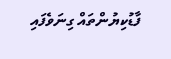ފާޑުކިޔުންތައް ގިނަވެފައި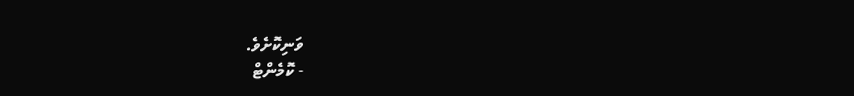ވަނިކޮށެވެ.
- ކޮމެންޓް